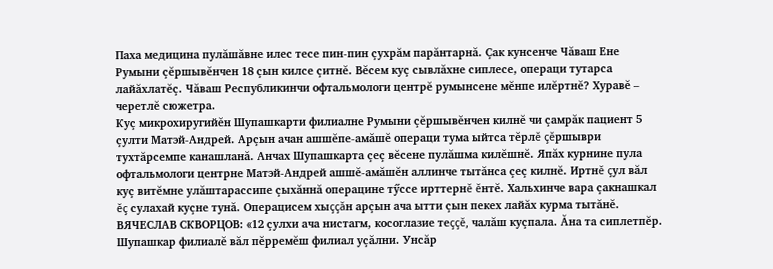Паха медицина пулăшăвне илес тесе пин-пин çухрăм парăнтарнă. Çак кунсенче Чăваш Ене Румыни çĕршывĕнчен 18 çын килсе çитнĕ. Вĕсем куç сывлăхне сиплесе, операци тутарса лайăхлатĕç. Чăваш Республикинчи офтальмологи центрĕ румынсене мĕнпе илĕртнĕ? Хуравĕ – черетлĕ сюжетра.
Куç микрохиругийĕн Шупашкарти филиалне Румыни çĕршывĕнчен килнĕ чи çамрăк пациент 5 çулти Матэй-Андрей. Арçын ачан ашшĕпе-амăшĕ операци тума ыйтса тĕрлĕ çĕршыври тухтăрсемпе канашланă. Анчах Шупашкарта çеç вĕсене пулăшма килĕшнĕ. Япăх курнине пула офтальмологи центрне Матэй-Андрей ашшĕ-амăшĕн аллинче тытăнса çеç килнĕ. Иртнĕ çул вăл куç витĕмне улăштарассипе çыхăннă операцине тӳссе ирттернĕ ĕнтĕ. Хальхинче вара çакнашкал ĕç сулахай куçне тунă. Операцисем хыççăн арçын ача ытти çын пекех лайăх курма тытăнĕ.
ВЯЧЕСЛАВ СКВОРЦОВ: «12 çулхи ача нистагм, косоглазие теççĕ, чалăш куçпала. Ăна та сиплетпĕр. Шупашкар филиалĕ вăл пĕрремĕш филиал уçăлни. Унсăр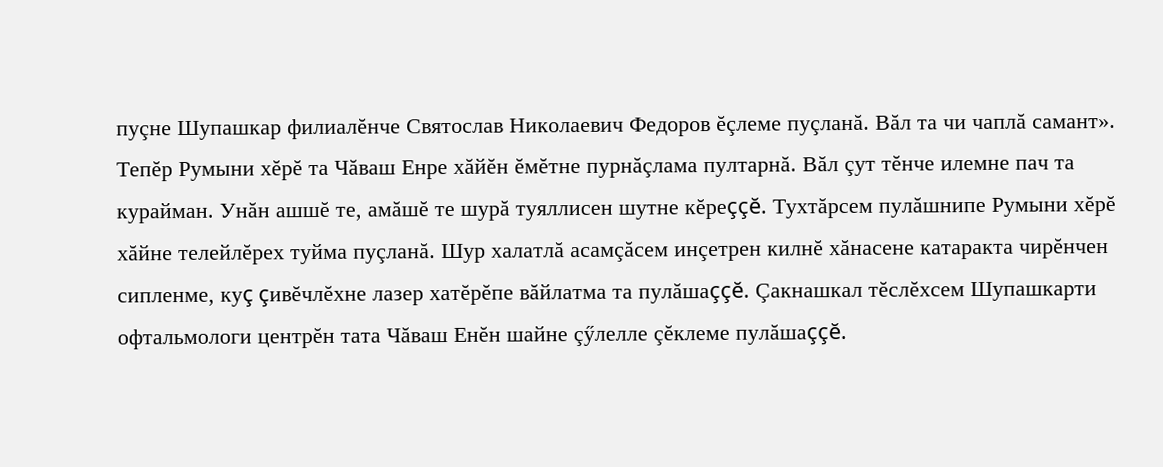пуçне Шупашкар филиалĕнче Святослав Николаевич Федоров ĕçлеме пуçланă. Вăл та чи чаплă самант».
Тепĕр Румыни хĕрĕ та Чăваш Енре хăйĕн ĕмĕтне пурнăçлама пултарнă. Вăл çут тĕнче илемне пач та курайман. Унăн ашшĕ те, амăшĕ те шурă туяллисен шутне кĕреççĕ. Тухтăрсем пулăшнипе Румыни хĕрĕ хăйне телейлĕрех туйма пуçланă. Шур халатлă асамçăсем инçетрен килнĕ хăнасене катаракта чирĕнчен сипленме, куç çивĕчлĕхне лазер хатĕрĕпе вăйлатма та пулăшаççĕ. Çакнашкал тĕслĕхсем Шупашкарти офтальмологи центрĕн тата Чăваш Енĕн шайне çӳлелле çĕклеме пулăшаççĕ.